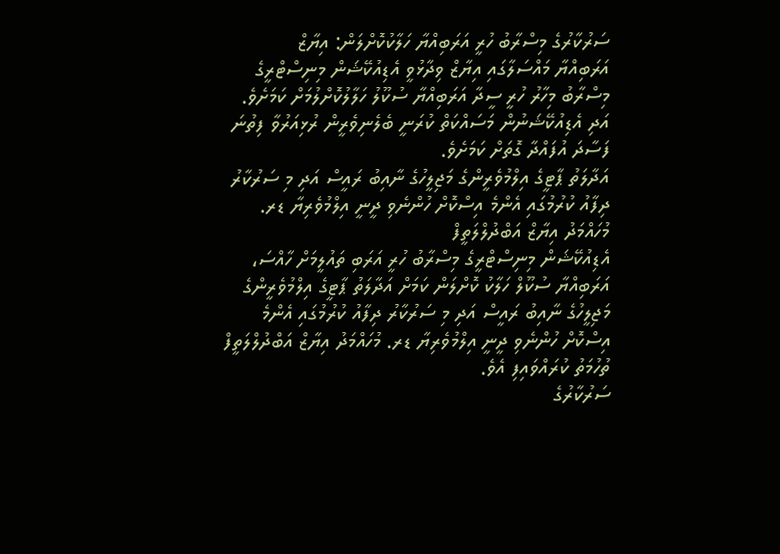ސަރުކާރުގެ މިސްރާބު ހުރީ އަރަބިއްޔާ ހަލާކުކޮށްލަން: އިޔާޒް
އަރަބިއްޔާ މައްސަލާގައި އިޔާޒް ވިދާޅުވީ އެޑިއުކޭޝަން މިނިސްޓްރީގެ މިސްރާބު މިހާރު ހުރީ ސީދާ އަރަބިއްޔާ ސުކޫލު ހަލާލުކޮށްލުމަށް ކަމަށެވެ. އަދި އެޑިއުކޭޝަނުން މަސައްކަތް ކުރަނީ ބެލެނިވެރީން ރުޅިއަރުވާ ފިތުނަ ފަސާދަ އުފައްދާ ގޮތަށް ކަމަށެވެ.
އަދާލަތު ޕާޓީގެ އިލްމުވެރީންގެ މަޖިލީހުގެ ނާއިބު ރައީސް އަދި މި ސަރުކާރު ދިފާއު ކުރުމުގައި އެންމެ އިސްކޮށް ހުންނެވި ދީނީ އިލްމުވެރިޔާ ޑރ. މުހައްމަދު އިޔާޒް އަބްދުލްލަތީފް
އެޑިއުކޭޝަން މިނިސްޓްރީގެ މިސްރާބު ހުރީ އަރަބި ތައުލީމަށް ހާއްސަ، އަރަބިއްޔާ ސުކޫލް ހަލާކު ކޮށްލަން ކަމަށް އަދާލަތު ޕާޓީގެ އިލްމުވެރީންގެ މަޖިލީހުގެ ނާއިބު ރައީސް އަދި މި ސަރުކާރު ދިފާއު ކުރުމުގައި އެންމެ އިސްކޮށް ހުންނެވި ދީނީ އިލްމުވެރިޔާ ޑރ. މުހައްމަދު އިޔާޒް އަބްދުލްލަތީފް ތުހުމަތު ކުރައްވައިފި އެވެ.
ސަރުކާރުގެ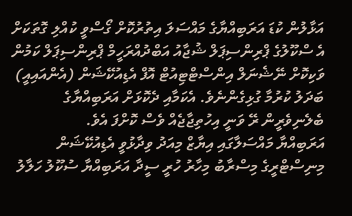އަޅާލުން ކުޑަ އަރަބިއްޔާގެ މައްސަލަ އިތުރުކޮށް ގޯސްވީ ކުއްލި ގޮތަކަށް އެ ސްކޫލުގެ ޕްރިންސިޕަލް ޝުޖާއު އަބްދުއްރަހީމް ޕްރިންސިޕަލް ކަމުން ވަކިކޮށް ނޭޝެނަލް އިންސްޓްޓިއުޓް އޮފް އެޑިއުކޭޝަން (އެންއައިއީ) ބަދަލު ކުރުމާ ގުޅިގެންނެވެ. އެކަމާއި ދެކޮޅަށް އަރަބިއްޔާގެ ބެލެނިވެރީން ރޭ ވަނީ އިހުތިޖާޖެއް ވެސް ކޮށްފަ އެވެ.
އަރަބިއްޔާ މައްސަލާގައި އިޔާޒް މިއަދު ވިދާޅުވީ އެޑިއުކޭޝަން މިނިސްޓްރީގެ މިސްރާބު މިހާރު ހުރީ ސީދާ އަރަބިއްޔާ ސުކޫލު ހަލާލު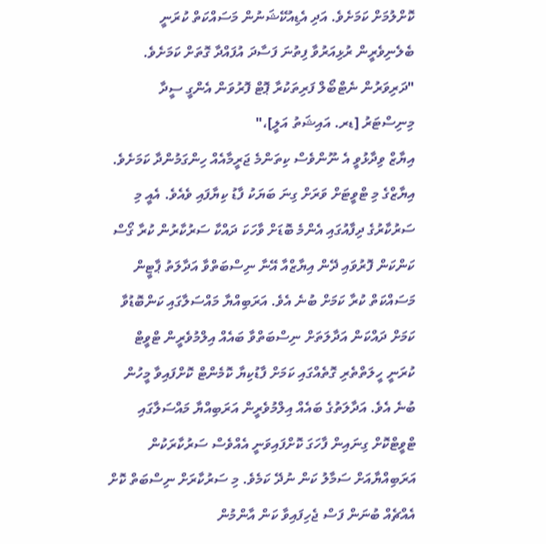ކޮށްލުމަށް ކަމަށެވެ. އަދި އެޑިއުކޭޝަނުން މަސައްކަތް ކުރަނީ ބެލެނިވެރީން ރުޅިއަރުވާ ފިތުނަ ފަސާދަ އުފައްދާ ގޮތަށް ކަމަށެވެ.
"ދަރިވަރުން ނެޓްބޯލް ފަރިތަކުރާ ޕޮޓް ފޮރުވަން އެންގީ ސީދާ މިނިސްޓަރު [ޑރ. އައިޝަތު އަލީ]،"
އިޔާޒް ވިދާޅުވީ އެ ނޫންވެސް ކިތަންމެ ޖަރީމާއެއް ހިންގަމުންދާ ކަމަށެވެ. އިޔާޒްގެ މި ޓްވީޓަށް ވަރަށް ގިނަ ބަޔަކު ފާޑު ކިޔާފައި ވެއެވެ. އެއީ މި ސަރުކާރުގެ ދިފާއުގައި އެންމެ ބޮޑަށް ވާހަކަ ދައްކާ ސަރުކާރުން ކުރާ ގޯސް ކަންކަން ފޮރުވައި ދޭން އިޔާޒްއާ އޭނާ ނިސްބަތްވާ އަދާލަތު ޕާޓީން މަސައްކަތް ކުރާ ކަމަށް ބުނެ އެވެ. އަރަބިއްޔާ މައްސަލާގައި ކަންބޮޑުވާ ކަމަށް ދައްކަން އަދާލަތަށް ނިސްބަތްވާ ބައެއް އިލްމުވެރީން ޓްވީޓް ކުރަނީ ހީލަތްތެރި ގޮތެއްގައި ކަމަށް ފާޑުކިޔާ ކޮމެންޓް ކޮށްފައިވާ މީހުން ބުނެ އެވެ. އަދާލަތުގެ ބައެއް އިލްމުވެރީން އަރަބިއްޔާ މައްސަލާގައި ޓްވީޓްކޮށް ގިނައިން ފާހަގަ ކޮށްފައިވަނީ އެއްވެސް ސަރުކާރަކުން އަރަބިއްޔާއަށް ސަމާލު ކަން ނުދޭ ކަމެވެ. މި ސަރުކާރަށް ނިސްބަތް ކޮށް އެއްޗެއް ބުނަން ފަސް ޖެހިފައިވާ ކަން އާންމުން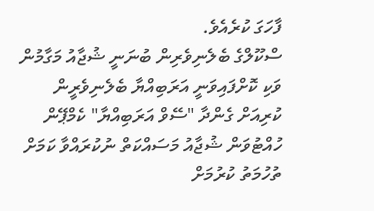ފާހަގަ ކުރެއެވެ.
ސްކޫލްގެ ބެލެނިވެރިން ބުނަނީ ޝުޖާއު މަގާމުން ވަކި ކޮށްފައިވަނީ އަރަބިއްޔާ ބެލެނިވެރީން ކުރިއަށް ގެންދާ "ސޭވް އަރަބިއްޔާ" ކެމްޕޭން ހުއްޓުވަން ޝުޖާއު މަސައްކަތް ނުކުރައްވާ ކަމަށް ތުހުމަތު ކުރުމަށް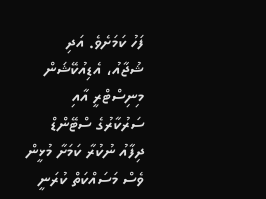ފަހު ކަމަށެވެ. އަދި ޝުޖާއު، އެޑިއުކޭޝަން މިނިސްޓްރީ އާއި ސަރުކާރުގެ ސްޓޭންޑް ދިފާއު ނުކުރާ ކަމަށާ މުޅީން ވެސް މަސައްކަތް ކުރަނީ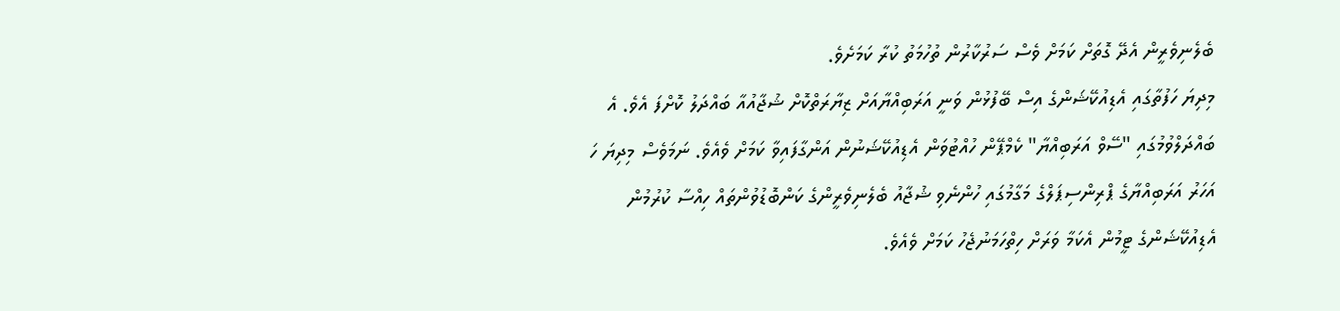ބެލެނިވެރީން އެދޭ ގޮތަށް ކަމަށް ވެސް ސަރުކާރުން ތުހުމަތު ކުރާ ކަމަށެވެ.
މިދިޔަ ހަފުތާގައި އެޑިއުކޭޝަންގެ އިސް ބޭފުޅުން ވަނީ އަރަބިއްޔާއަށް ޒިޔާރަތްކޮށް ޝުޖާއުއާ ބައްދަލު ކޮށްފަ އެވެ. އެ ބައްދަލްވުމުގައި "ސޭވް އަރަބިއްޔާ" ކެމްޕޭން ހުއްޓުވަން އެޑިއުކޭޝަނުން އަންގާފައިވާ ކަމަށް ވެއެވެ. ނަމަވެސް މިދިޔަ ހަ އަހަރު އަރަބިއްޔާގެ ޕްރިންސިޕަލްގެ މަގާމުގައި ހުންނެވި ޝުޖާއު ބެލެނިވެރީންގެ ކަންބޮޑުވުންތައް ހިއްސާ ކުރުމުން އެޑިއުކޭޝަންގެ ޓީމުން އެކަމާ ވަރަށް ހިތްހަމަނުޖެހު ކަމަށް ވެއެވެ.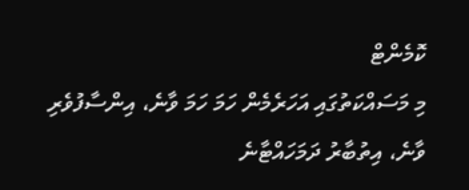ކޮމެންޓް
މި މަސައްކަތުގައި އަހަރެމެން ހަމަ ހަމަ ވާނެ، އިންސާފުވެރި ވާނެ، އިތުބާރު ދަމަހައްޓާނެ